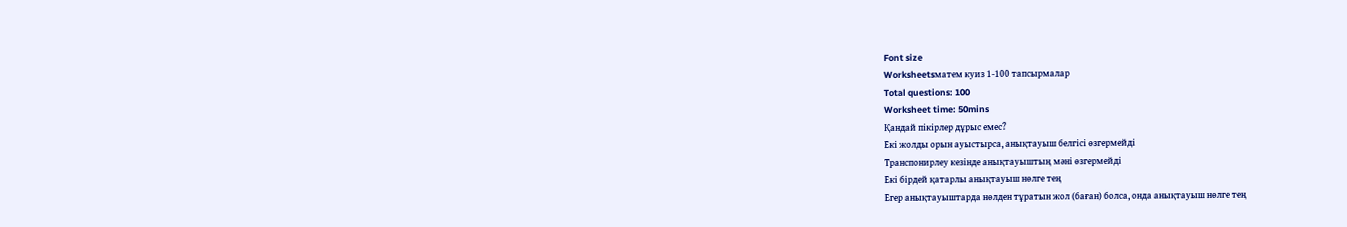Font size
Worksheetsматем куиз 1-100 тапсырмалар
Total questions: 100
Worksheet time: 50mins
Қандай пікірлер дұрыс емес?
Екі жолды орын ауыстырса, анықтауыш белгісі өзгермейді
Транспонирлеу кезінде анықтауыштың мәні өзгермейді
Екі бірдей қатарлы анықтауыш нөлге тең
Егер анықтауыштарда нөлден тұратын жол (баған) болса, онда анықтауыш нөлге тең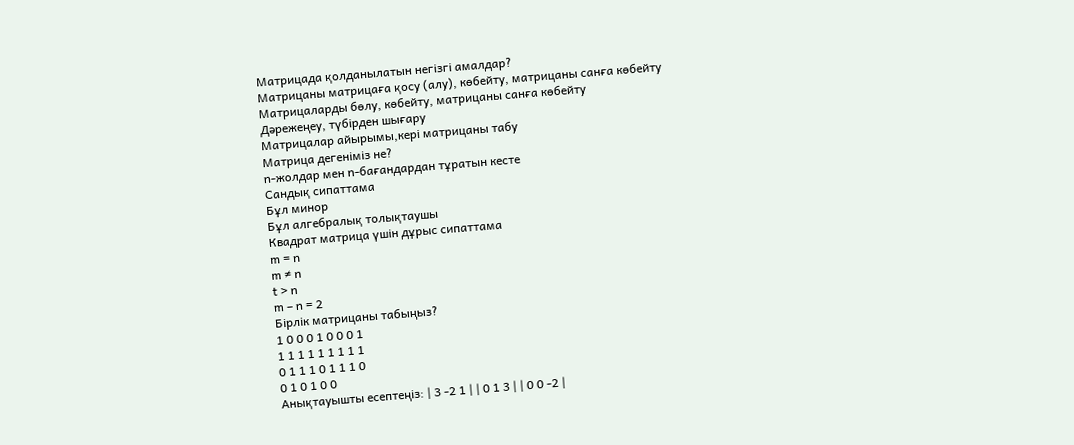Матрицада қолданылатын негізгі амалдар?
Матрицаны матрицаға қосу (алу), көбейту, матрицаны санға көбейту
Матрицаларды бөлу, көбейту, матрицаны санға көбейту
Дәрежеңеу, түбірден шығару
Матрицалар айырымы,кері матрицаны табу
Матрица дегеніміз не?
n-жолдар мен n-бағандардан тұратын кесте
Сандық сипаттама
Бұл минор
Бұл алгебралық толықтаушы
Квадрат матрица үшін дұрыс сипаттама
m = n
m ≠ n
t > n
m – n = 2
Бірлік матрицаны табыңыз?
1 0 0 0 1 0 0 0 1
1 1 1 1 1 1 1 1 1
0 1 1 1 0 1 1 1 0
0 1 0 1 0 0
Анықтауышты есептеңіз: | 3 -2 1 | | 0 1 3 | | 0 0 -2 |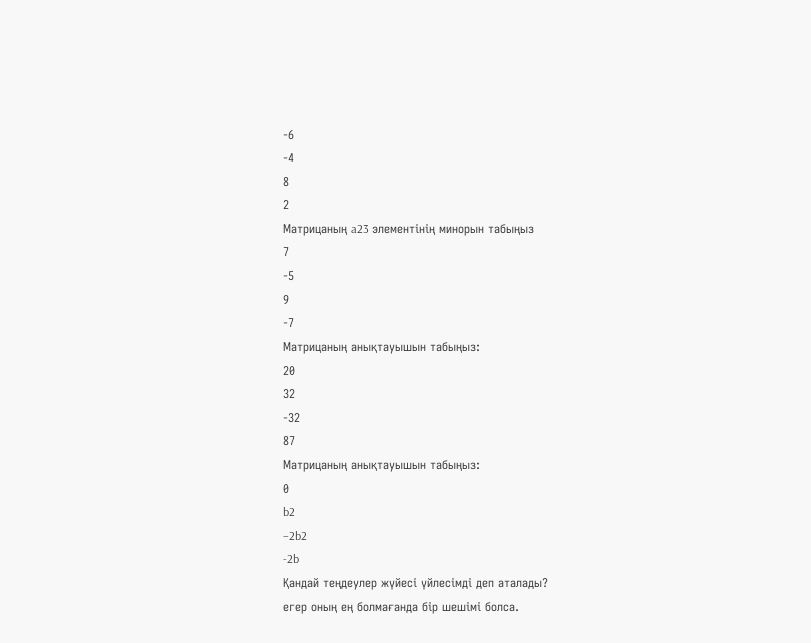-6
-4
8
2
Матрицаның a23 элементінің минорын табыңыз
7
-5
9
-7
Матрицаның анықтауышын табыңыз:
20
32
-32
87
Матрицаның анықтауышын табыңыз:
0
b2
−2b2
-2b
Қандай теңдеулер жүйесі үйлесімді деп аталады?
егер оның ең болмағанда бір шешімі болса.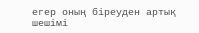егер оның біреуден артық шешімі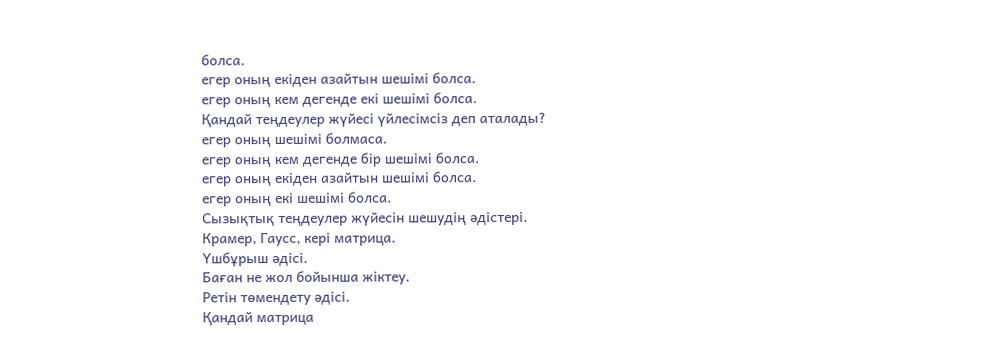болса.
егер оның екіден азайтын шешімі болса.
егер оның кем дегенде екі шешімі болса.
Қандай теңдеулер жүйесі үйлесімсіз деп аталады?
егер оның шешімі болмаса.
егер оның кем дегенде бір шешімі болса.
егер оның екіден азайтын шешімі болса.
егер оның екі шешімі болса.
Сызықтық теңдеулер жүйесін шешудің әдістері.
Крамер, Гаусс, кері матрица.
Үшбұрыш әдісі.
Баған не жол бойынша жіктеу.
Ретін төмендету әдісі.
Қандай матрица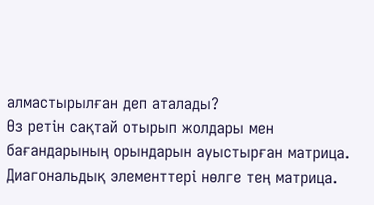алмастырылған деп аталады?
Өз ретін сақтай отырып жолдары мен бағандарының орындарын ауыстырған матрица.
Диагональдық элементтері нөлге тең матрица.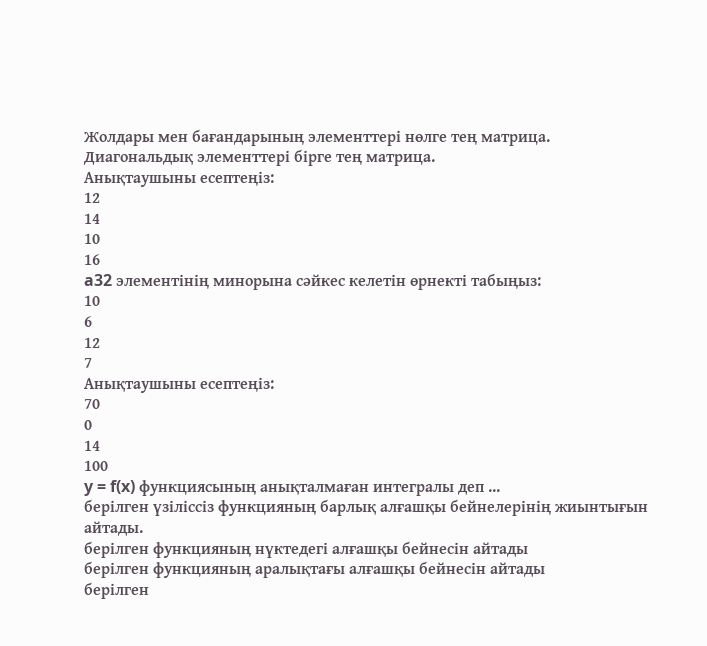Жолдары мен бағандарының элементтері нөлге тең матрица.
Диагональдық элементтері бірге тең матрица.
Анықтаушыны есептеңіз:
12
14
10
16
a32 элементінің минорына сәйкес келетін өрнекті табыңыз:
10
6
12
7
Анықтаушыны есептеңіз:
70
0
14
100
y = f(x) функциясының анықталмаған интегралы деп ...
берілген үзіліссіз функцияның барлық алғашқы бейнелерінің жиынтығын айтады.
берілген функцияның нүктедегі алғашқы бейнесін айтады
берілген функцияның аралықтағы алғашқы бейнесін айтады
берілген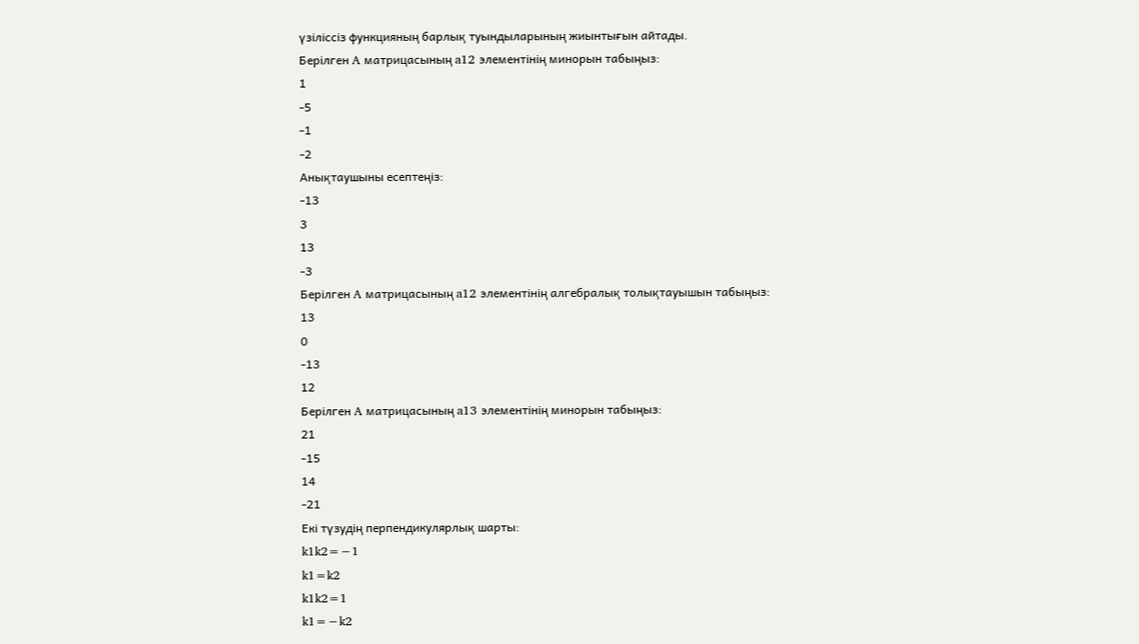үзіліссіз функцияның барлық туындыларының жиынтығын айтады.
Берілген A матрицасының a12 элементінің минорын табыңыз:
1
-5
-1
-2
Анықтаушыны есептеңіз:
-13
3
13
-3
Берілген A матрицасының a12 элементінің алгебралық толықтауышын табыңыз:
13
0
-13
12
Берілген A матрицасының a13 элементінің минорын табыңыз:
21
-15
14
-21
Екі түзудің перпендикулярлық шарты:
k1k2=−1
k1=k2
k1k2=1
k1=−k2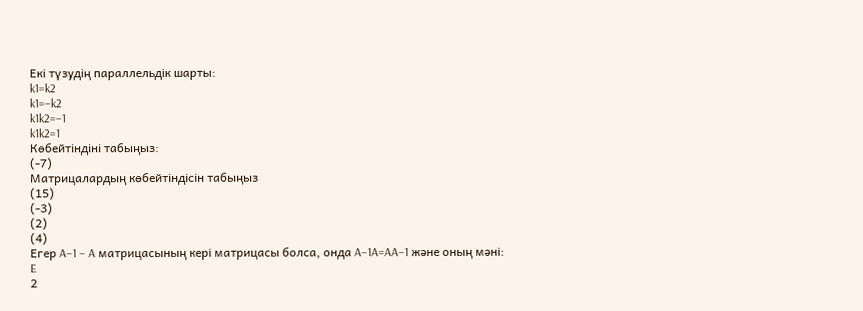Екі түзудің параллельдік шарты:
k1=k2
k1=−k2
k1k2=−1
k1k2=1
Көбейтіндіні табыңыз:
(-7)
Матрицалардың көбейтіндісін табыңыз
(15)
(-3)
(2)
(4)
Егер A−1 – A матрицасының кері матрицасы болса, онда A−1A=AA−1 және оның мәні:
E
2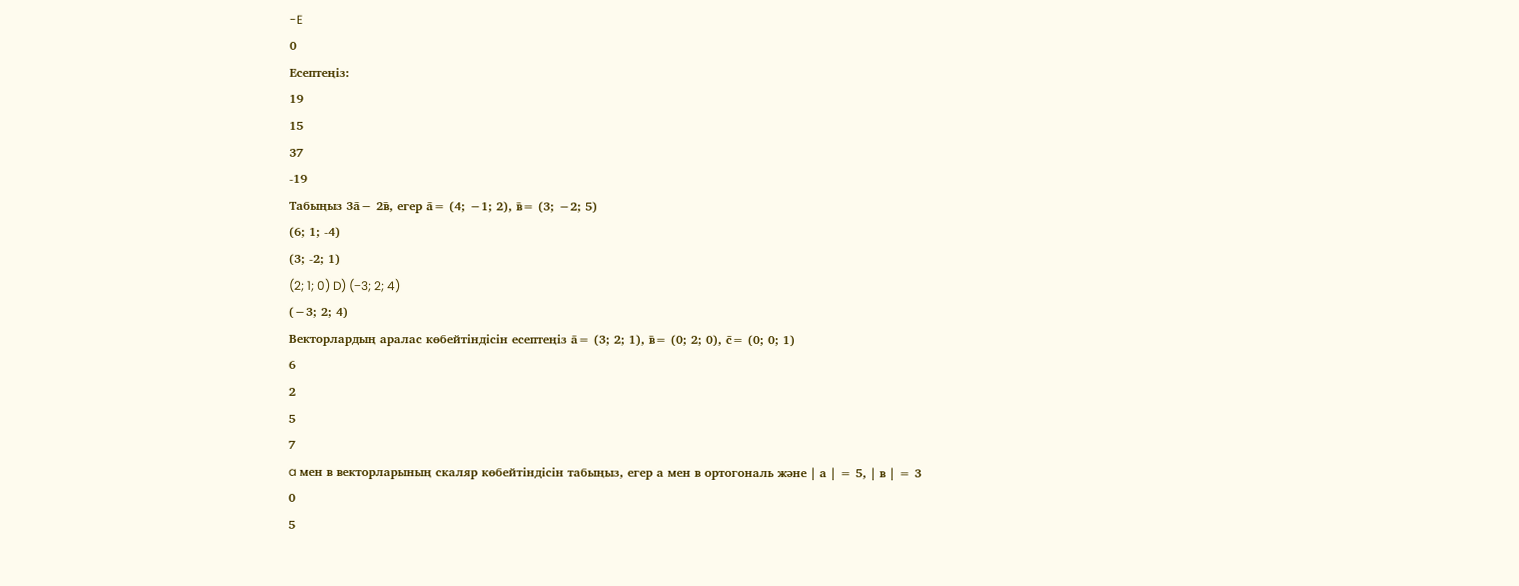-E
0
Есептеңіз:
19
15
37
-19
Табыңыз 3а̄− 2в̄, егер а̄= (4; −1; 2), в̄= (3; −2; 5)
(6; 1; -4)
(3; -2; 1)
(2; 1; 0) D) (−3; 2; 4)
(−3; 2; 4)
Векторлардың аралас көбейтіндісін есептеңіз а̄= (3; 2; 1), в̄= (0; 2; 0), с̄= (0; 0; 1)
6
2
5
7
a мен в векторларының скаляр көбейтіндісін табыңыз, егер а мен в ортогональ және | а | = 5, | в | = 3
0
5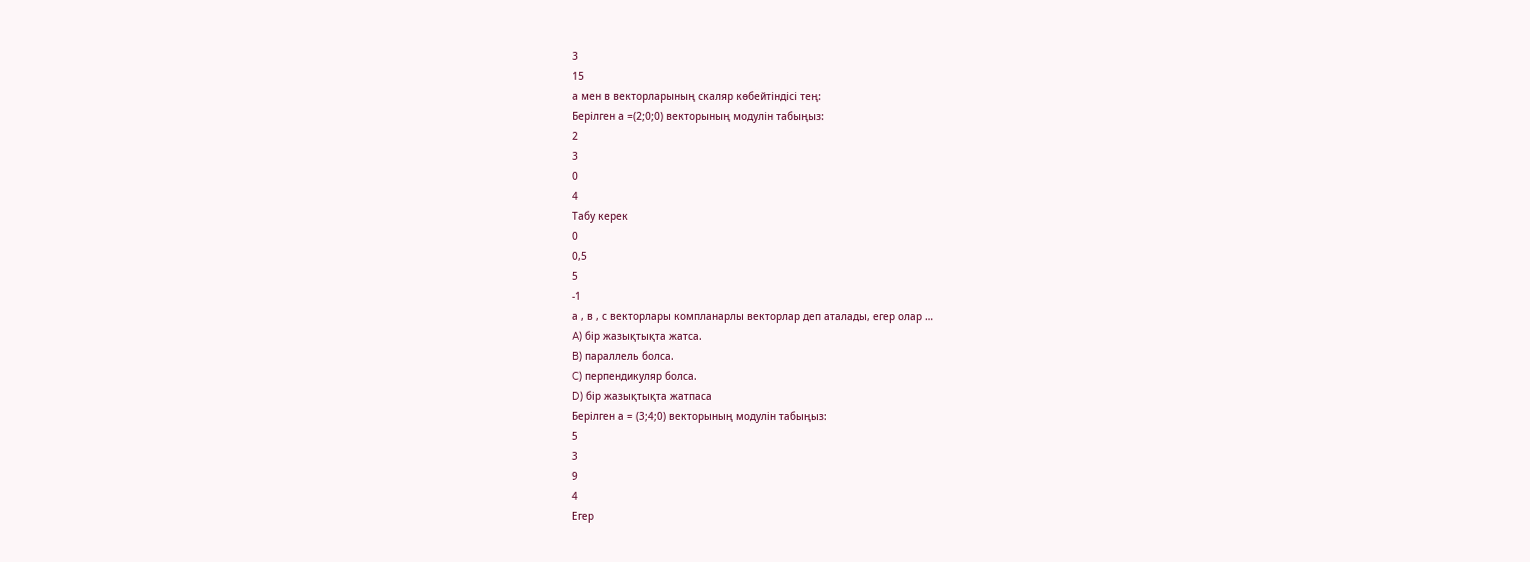3
15
а мен в векторларының скаляр көбейтіндісі тең:
Берілген а =(2;0;0) векторының модулін табыңыз:
2
3
0
4
Табу керек
0
0,5
5
-1
а , в , с векторлары компланарлы векторлар деп аталады, егер олар …
A) бір жазықтықта жатса.
B) параллель болса.
C) перпендикуляр болса.
D) бір жазықтықта жатпаса
Берілген а = (3;4;0) векторының модулін табыңыз:
5
3
9
4
Егер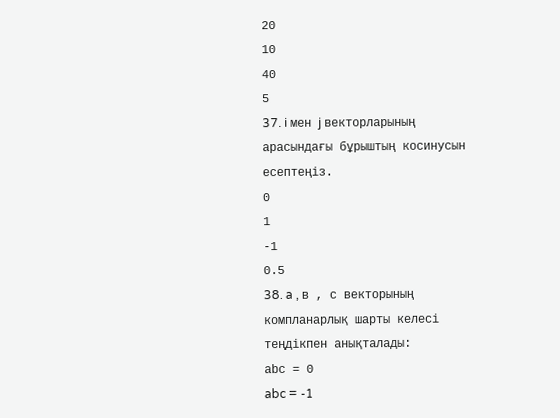20
10
40
5
37. i мен j векторларының арасындағы бұрыштың косинусын есептеңіз.
0
1
-1
0.5
38. a , в , с векторының компланарлық шарты келесі теңдікпен анықталады:
аbc = 0
abc = -1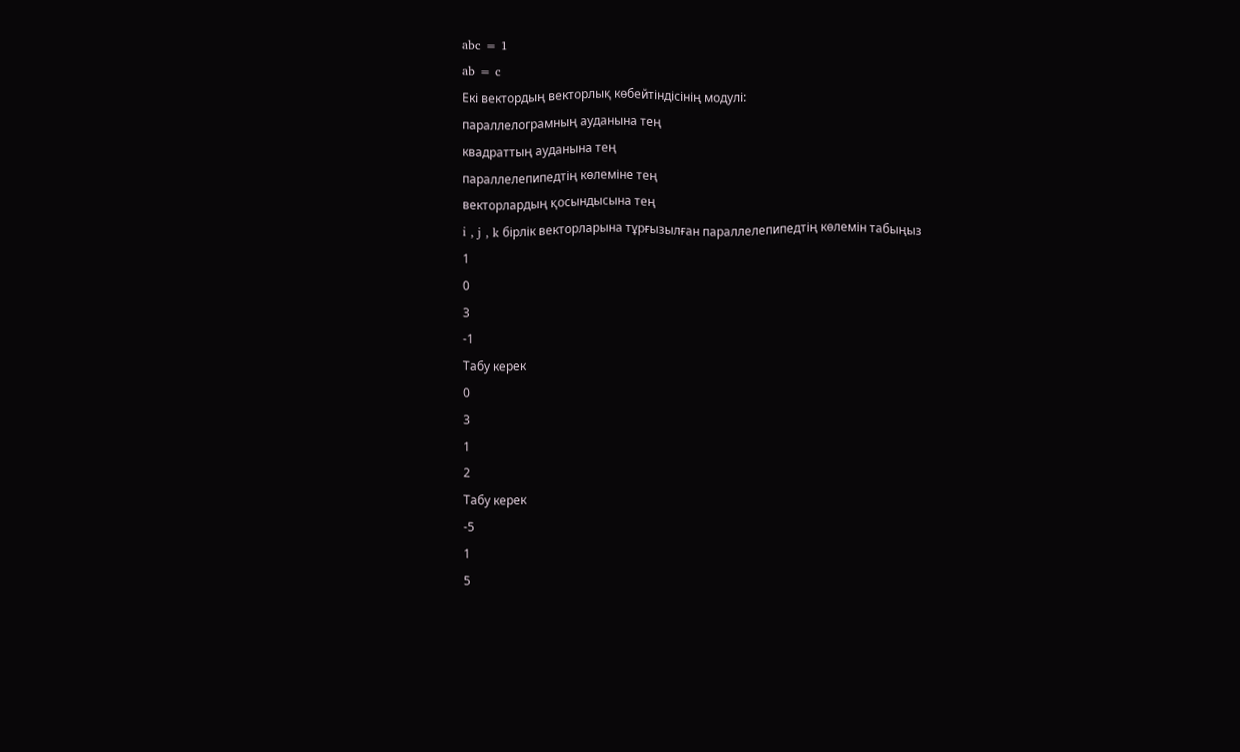abc = 1
ab = c
Екі вектордың векторлық көбейтіндісінің модулі:
параллелограмның ауданына тең
квадраттың ауданына тең
параллелепипедтің көлеміне тең
векторлардың қосындысына тең
i , j , k бірлік векторларына тұрғызылған параллелепипедтің көлемін табыңыз
1
0
3
-1
Табу керек
0
3
1
2
Табу керек
-5
1
5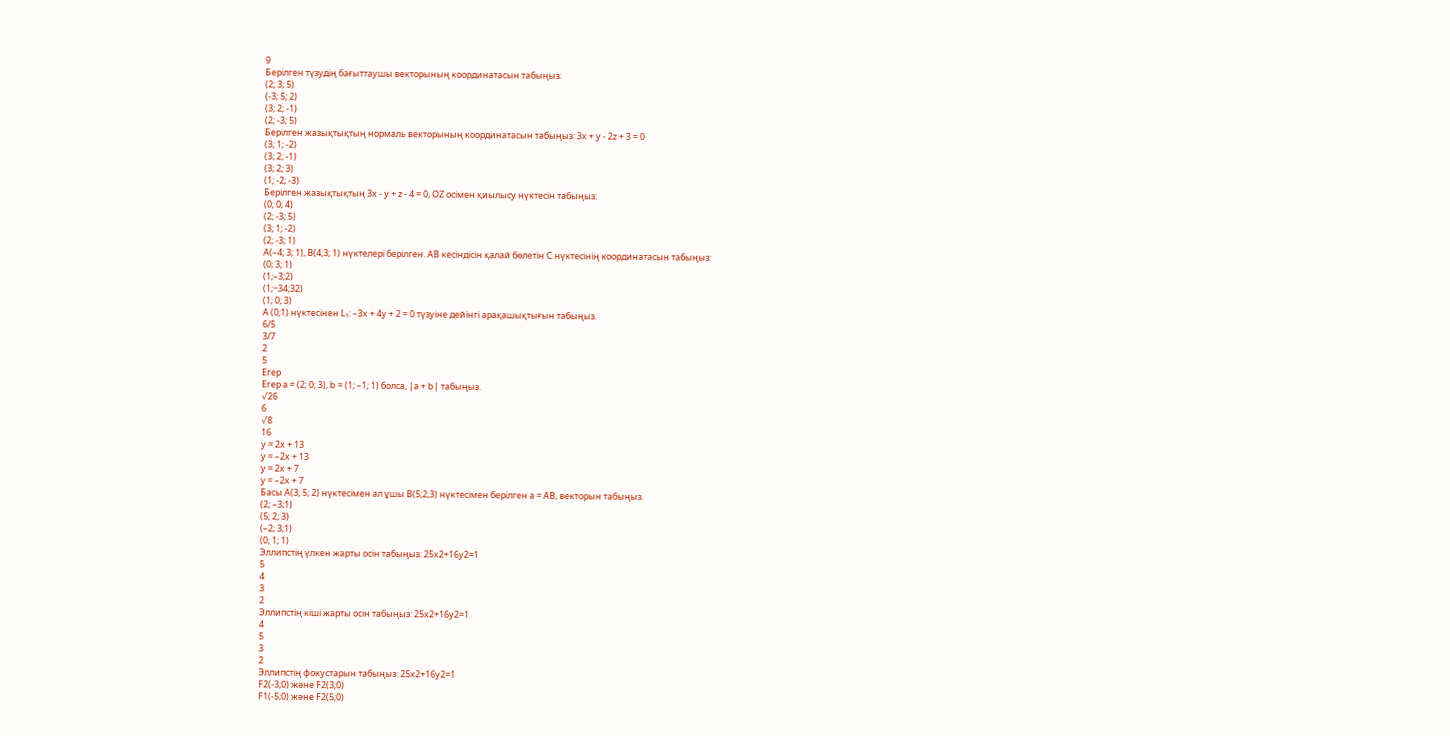9
Берілген түзудің бағыттаушы векторының координатасын табыңыз:
(2; 3; 5)
(-3; 5; 2)
(3; 2; -1)
(2; -3; 5)
Берілген жазықтықтың нормаль векторының координатасын табыңыз: 3x + y - 2z + 3 = 0
(3; 1; -2)
(3; 2; -1)
(3; 2; 3)
(1; -2; -3)
Берілген жазықтықтың 3x - y + z - 4 = 0, OZ осімен қиылысу нүктесін табыңыз:
(0; 0; 4)
(2; -3; 5)
(3; 1; -2)
(2; -3; 1)
A(–4; 3; 1), B(4;3; 1) нүктелері берілген. AB кесіндісін қалай бөлетін C нүктесінің координатасын табыңыз:
(0; 3; 1)
(1;–3;2)
(1;−34;32)
(1; 0; 3)
A (0;1) нүктесінен L₁: –3x + 4y + 2 = 0 түзуіне дейінгі арақашықтығын табыңыз.
6/5
3/7
2
5
Егер
Егер a = (2; 0; 3), b = (1; –1; 1) болса, |a + b| табыңыз.
√26
6
√8
16
y = 2x + 13
y = –2x + 13
y = 2x + 7
y = –2x + 7
Басы A(3; 5; 2) нүктесімен ал ұшы B(5;2;3) нүктесімен берілген a = AB, векторын табыңыз.
(2; –3;1)
(5; 2; 3)
(–2; 3;1)
(0; 1; 1)
Эллипстің үлкен жарты осін табыңыз: 25x2+16y2=1
5
4
3
2
Эллипстің кіші жарты осін табыңыз: 25x2+16y2=1
4
5
3
2
Эллипстің фокустарын табыңыз: 25x2+16y2=1
F2(-3;0) және F2(3;0)
F1(-5;0) және F2(5;0)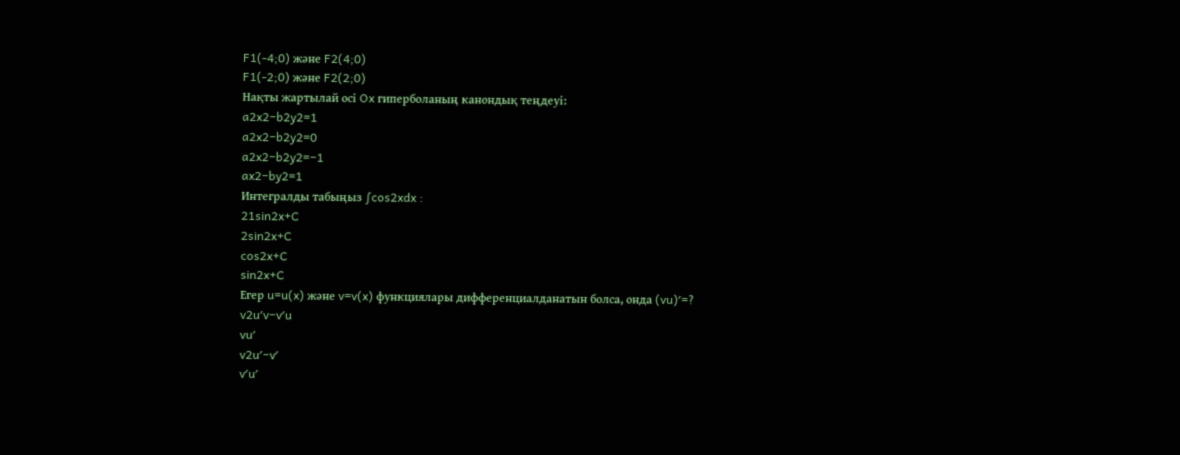F1(-4;0) және F2(4;0)
F1(-2;0) және F2(2;0)
Нақты жартылай осі Ox гиперболаның канондық теңдеуі:
a2x2−b2y2=1
a2x2−b2y2=0
a2x2−b2y2=−1
ax2−by2=1
Интегралды табыңыз ∫cos2xdx :
21sin2x+C
2sin2x+C
cos2x+C
sin2x+C
Егер u=u(x) және v=v(x) функциялары дифференциалданатын болса, онда (vu)′=?
v2u′v−v′u
vu′
v2u′−v′
v′u′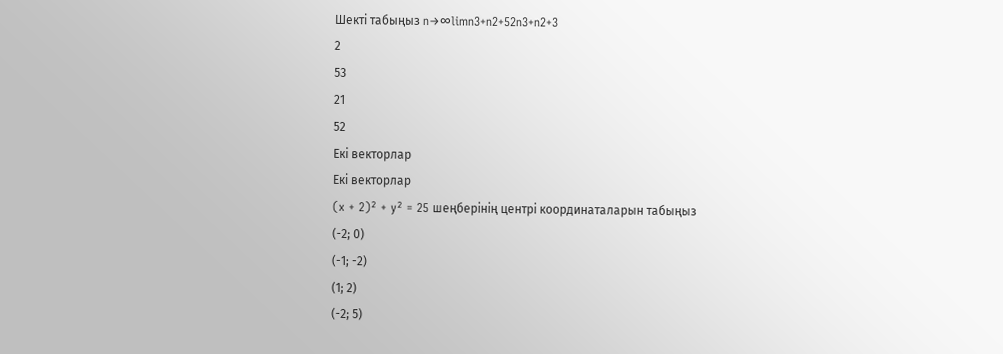Шекті табыңыз n→∞limn3+n2+52n3+n2+3
2
53
21
52
Екі векторлар
Екі векторлар
(x + 2)² + y² = 25 шеңберінің центрі координаталарын табыңыз
(-2; 0)
(-1; -2)
(1; 2)
(-2; 5)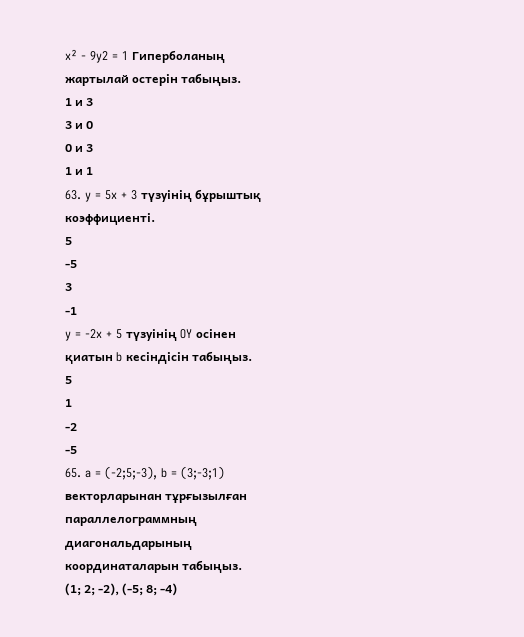x² - 9y2 = 1 Гиперболаның жартылай остерін табыңыз.
1 и 3
3 и 0
0 и 3
1 и 1
63. y = 5x + 3 түзуінің бұрыштық коэффициенті.
5
-5
3
-1
y = -2x + 5 түзуінің OY осінен қиатын b кесіндісін табыңыз.
5
1
-2
-5
65. a = (-2;5;-3), b = (3;-3;1) векторларынан тұрғызылған параллелограммның диагональдарының координаталарын табыңыз.
(1; 2; -2), (-5; 8; -4)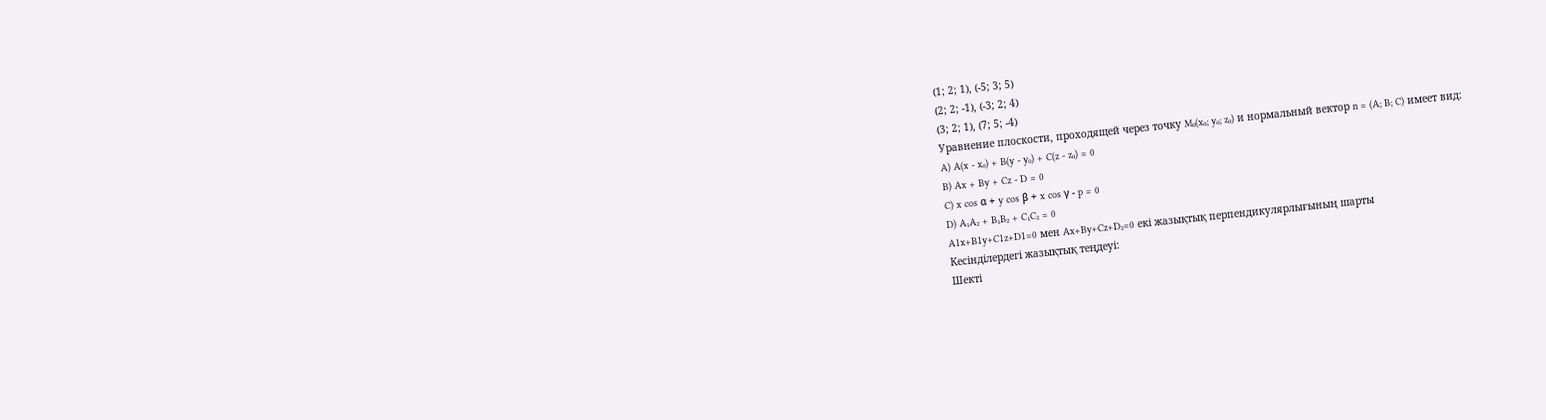(1; 2; 1), (-5; 3; 5)
(2; 2; -1), (-3; 2; 4)
(3; 2; 1), (7; 5; -4)
Уравнение плоскости, проходящей через точку M₀(x₀; y₀; z₀) и нормальный вектор n = (A; B; C) имеет вид:
A) A(x - x₀) + B(y - y₀) + C(z - z₀) = 0
B) Ax + By + Cz - D = 0
C) x cos α + y cos β + x cos γ - p = 0
D) A₁A₂ + B₁B₂ + C₁C₂ = 0
A1x+B1y+C1z+D1=0 мен Ax+By+Cz+D₂=0 екі жазықтық перпендикулярлығының шарты
Кесінділердегі жазықтық теңдеуі:
Шекті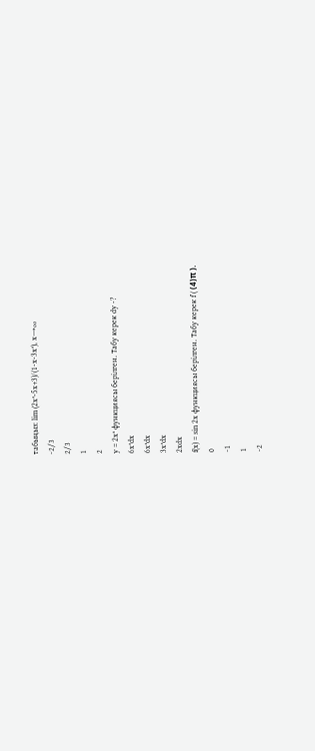табыңыз: lim (2x²-5x+3)/(1-x-3x²), x→∞
-2/3
2/3
1
2
y = 2x³ функциясы берілген. Табу керек dy -?
6x²dx
6x³dx
3x²dx
2xdx
f(x) = sin 2x функциясы берілген. Табу керек f'( (4)π ).
0
-1
1
-2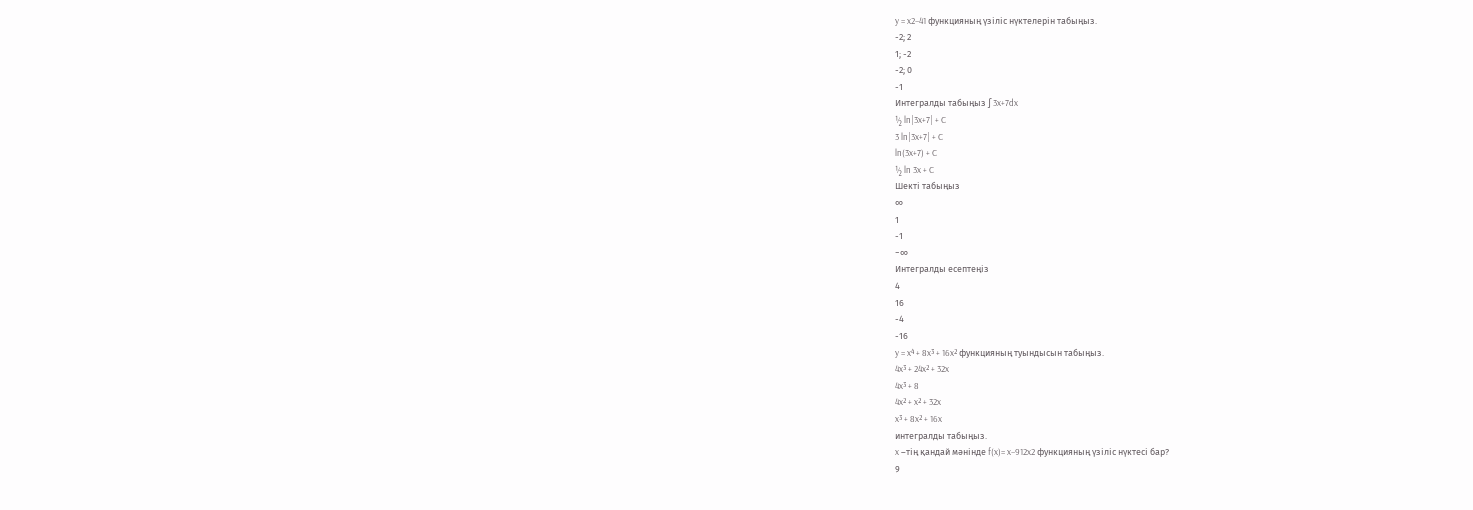y = x2−41 функцияның үзіліс нүктелерін табыңыз.
-2; 2
1; -2
-2; 0
-1
Интегралды табыңыз ∫ 3x+7dx
½ ln|3x+7| + C
3 ln|3x+7| + C
ln(3x+7) + C
½ ln 3x + C
Шекті табыңыз
∞
1
-1
−∞
Интегралды есептеңіз
4
16
-4
-16
y = x⁴ + 8x³ + 16x² функцияның туындысын табыңыз.
4x³ + 24x² + 32x
4x³ + 8
4x² + x² + 32x
x³ + 8x² + 16x
интегралды табыңыз.
x –тің қандай мәнінде f(x)= x−912x2 функцияның үзіліс нүктесі бар?
9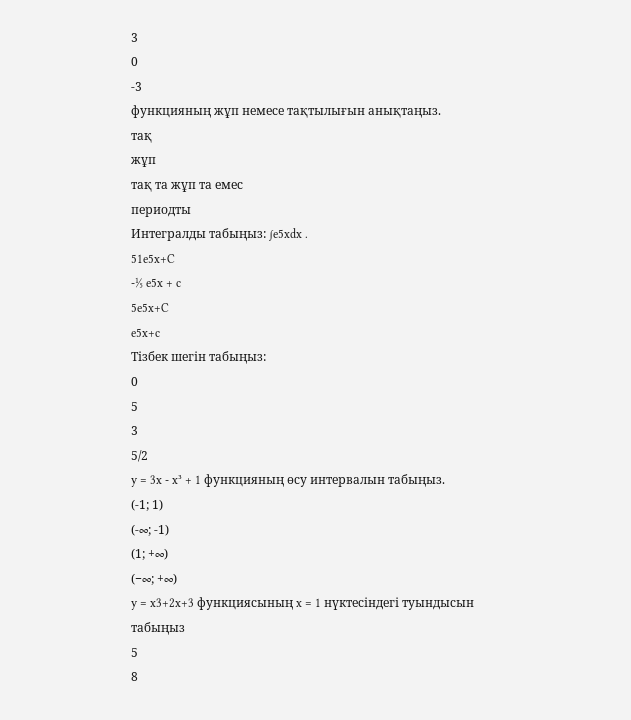3
0
-3
функцияның жұп немесе тақтылығын анықтаңыз.
тақ
жұп
тақ та жұп та емес
периодты
Интегралды табыңыз: ∫e5xdx .
51e5x+C
-⅕ e5x + c
5e5x+C
e5x+c
Тізбек шегін табыңыз:
0
5
3
5/2
y = 3x - x³ + 1 функцияның өсу интервалын табыңыз.
(-1; 1)
(-∞; -1)
(1; +∞)
(−∞; +∞)
y = x3+2x+3 функциясының x = 1 нүктесіндегі туындысын табыңыз
5
8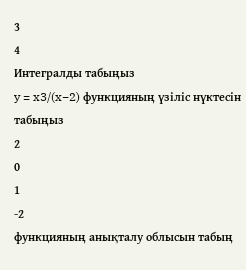3
4
Интегралды табыңыз
y = x3/(x−2) функцияның үзіліс нүктесін табыңыз
2
0
1
-2
функцияның анықталу облысын табың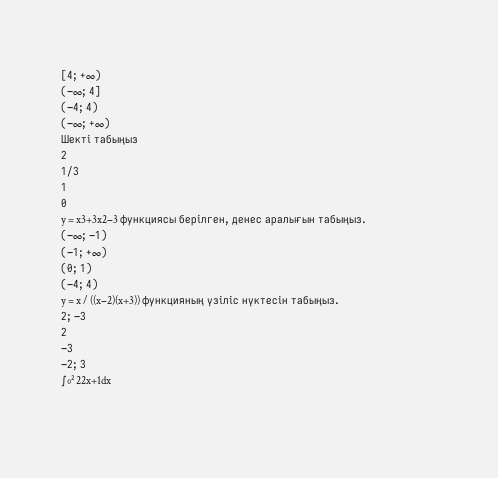[4; +∞)
(−∞; 4]
(−4; 4)
(−∞; +∞)
Шекті табыңыз
2
1/3
1
0
y = x3+3x2−3 функциясы берілген, денес аралығын табыңыз.
(−∞; −1)
(−1; +∞)
(0; 1)
(−4; 4)
y = x / ((x−2)(x+3)) функцияның үзіліс нүктесін табыңыз.
2; −3
2
−3
−2; 3
∫₀² 22x+1dx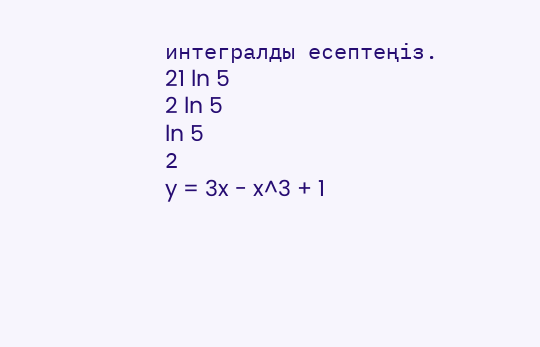интегралды есептеңіз.
21 ln 5
2 ln 5
ln 5
2
y = 3x - x^3 + 1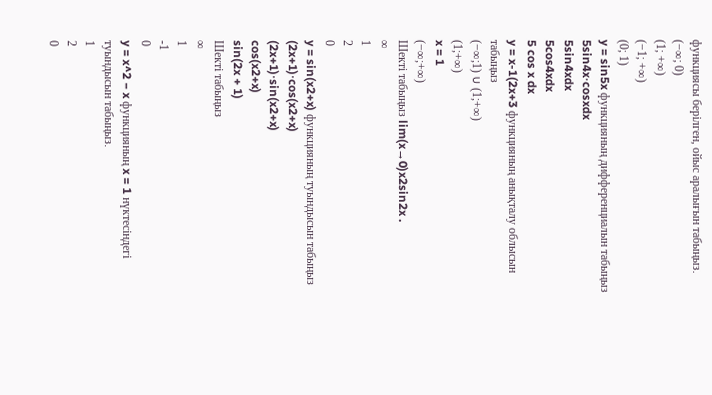функциясы берілген, ойыс аралығын табыңыз.
(−∞; 0)
(1; +∞)
(−1; +∞)
(0; 1)
y = sin5x функцияның дифференциалын табыңыз
5sin4x⋅cosxdx
5sin4xdx
5cos4xdx
5 cos x dx
y = x-1(2x+3 функцияның анықталу облысын табыңыз
(−∞;1) ∪ (1;+∞)
(1;+∞)
x = 1
(−∞;+∞)
Шекті табыңыз lim(x→0)x2sin2x .
∞
1
2
0
y = sin(x2+x) функцияның туындысын табыңыз
(2x+1)⋅cos(x2+x)
(2x+1)⋅sin(x2+x)
cos(x2+x)
sin(2x + 1)
Шекті табыңыз
∞
1
-1
0
y = x^2 − x функцияның x = 1 нүктесіндегі туындысын табыңыз.
1
2
0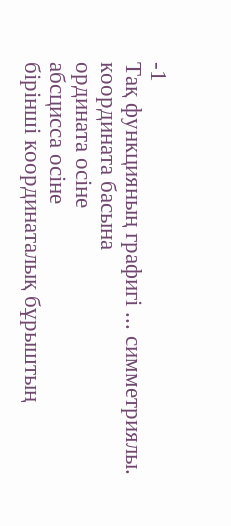-1
Тақ функцияның графигі ... симметриялы.
координата басына
ордината осіне
абсцисса осіне
бірінші координаталық бұрыштың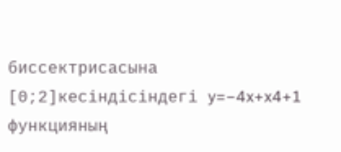биссектрисасына
[0;2]кесіндісіндегі y=−4x+x4+1 функцияның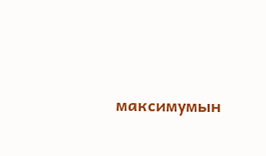максимумын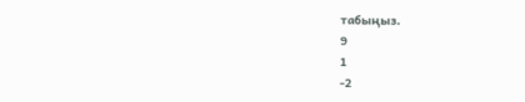табыңыз.
9
1
-2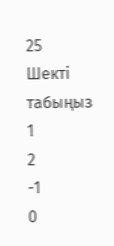25
Шекті табыңыз
1
2
-1
0